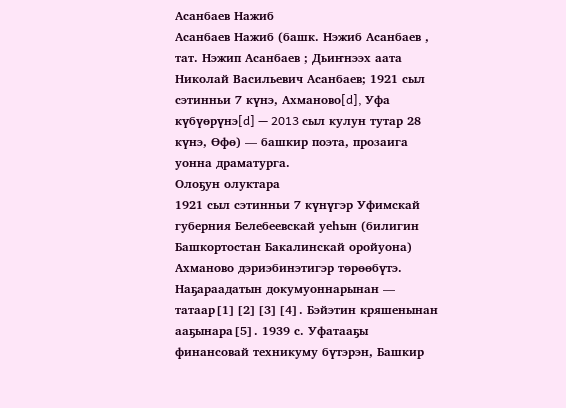Асанбаев Нажиб
Асанбаев Нажиб (башк. Нэжиб Асанбаев , тат. Нэжип Асанбаев ; Дьиҥнээх аата Николай Васильевич Асанбаев; 1921 сыл сэтинньи 7 күнэ, Ахманово[d], Уфа күбүөрүнэ[d] — 2013 сыл кулун тутар 28 күнэ, Өфө) — башкир поэта, прозаига уонна драматурга.
Олоҕун олуктара
1921 сыл сэтинньи 7 күнүгэр Уфимскай губерния Белебеевскай уеһын (билигин Башкортостан Бакалинскай оройуона) Ахманово дэриэбинэтигэр төрөөбүтэ. Наҕараадатын докумуоннарынан — татаар[1][2][3][4]. Бэйэтин кряшенынан ааҕынара[5]. 1939 с. Уфатааҕы финансовай техникуму бүтэрэн, Башкир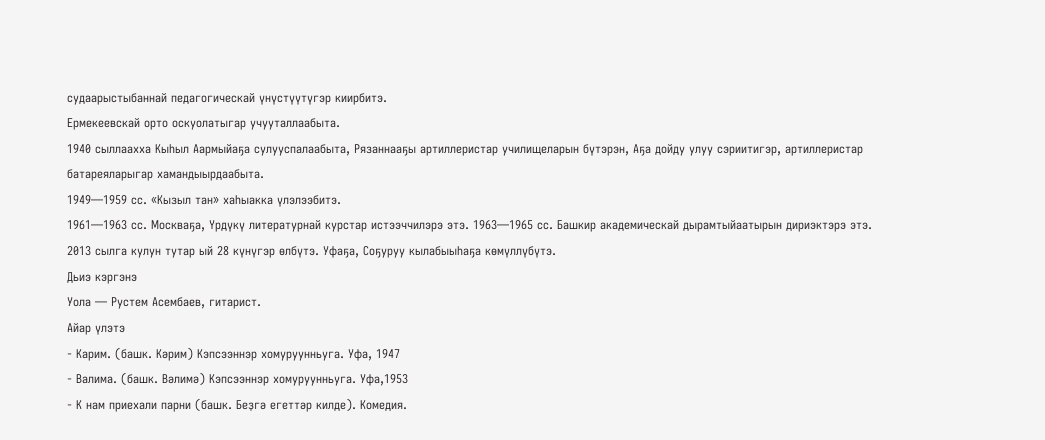судаарыстыбаннай педагогическай үнүстүүтүгэр киирбитэ.
Ермекеевскай орто оскуолатыгар учууталлаабыта.
1940 сыллаахха Кыһыл Аармыйаҕа сулууспалаабыта, Рязаннааҕы артиллеристар училищеларын бүтэрэн, Аҕа дойду улуу сэриитигэр, артиллеристар батареяларыгар хамандыырдаабыта.
1949—1959 сс. «Кызыл тан» хаһыакка үлэлээбитэ.
1961—1963 сс. Москваҕа, Үрдүкү литературнай курстар истээччилэрэ этэ. 1963—1965 сс. Башкир академическай дырамтыйаатырын дириэктэрэ этэ.
2013 сылга кулун тутар ый 28 күнүгэр өлбүтэ. Уфаҕа, Соҕуруу кылабыыһаҕа көмүллүбүтэ.
Дьиэ кэргэнэ
Уола — Рустем Асембаев, гитарист.
Айар үлэтэ
- Карим. (башк. Кәрим) Кэпсээннэр хомуруунньуга. Уфа, 1947
- Валима. (башк. Вәлимә) Кэпсээннэр хомуруунньуга. Уфа,1953
- К нам приехали парни (башк. Беҙгә егеттәр килде). Комедия.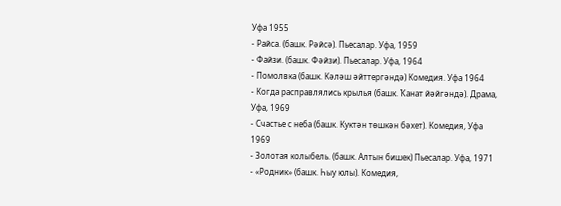Уфа 1955
- Райса. (башк. Рәйсә). Пьесалар. Уфа, 1959
- Файзи. (башк. Фәйзи). Пьесалар. Уфа, 1964
- Помолвка (башк. Кәләш әйттергәндә) Комедия. Уфа 1964
- Когда расправлялись крылья (башк. Ҡанат йәйгәндә). Драма, Уфа, 1969
- Счастье с неба (башк. Куктән төшкән бәхет). Комедия, Уфа 1969
- Золотая колыбель. (башк. Алтын бишек) Пьесалар. Уфа, 1971
- «Родник» (башк. Һыу юлы). Комедия,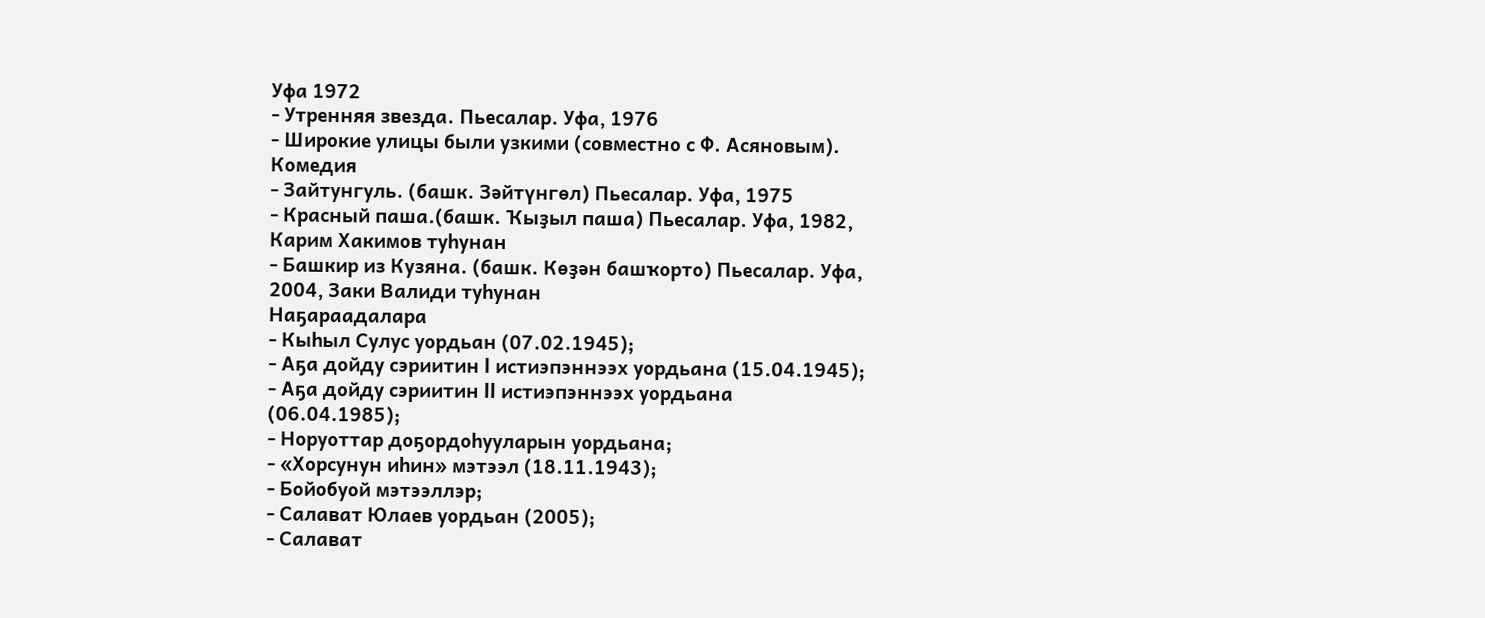Уфа 1972
- Утренняя звезда. Пьесалар. Уфа, 1976
- Широкие улицы были узкими (совместно с Ф. Асяновым). Комедия
- Зайтунгуль. (башк. Зәйтүнгөл) Пьесалар. Уфа, 1975
- Красный паша.(башк. Ҡыҙыл паша) Пьесалар. Уфа, 1982, Карим Хакимов туһунан
- Башкир из Кузяна. (башк. Көҙән башҡорто) Пьесалар. Уфа, 2004, Заки Валиди туһунан
Наҕараадалара
- Кыһыл Сулус уордьан (07.02.1945);
- Аҕа дойду сэриитин l истиэпэннээх уордьана (15.04.1945);
- Аҕа дойду сэриитин ll истиэпэннээх уордьана (06.04.1985);
- Норуоттар доҕордоһууларын уордьана;
- «Хорсунун иһин» мэтээл (18.11.1943);
- Бойобуой мэтээллэр;
- Салават Юлаев уордьан (2005);
- Салават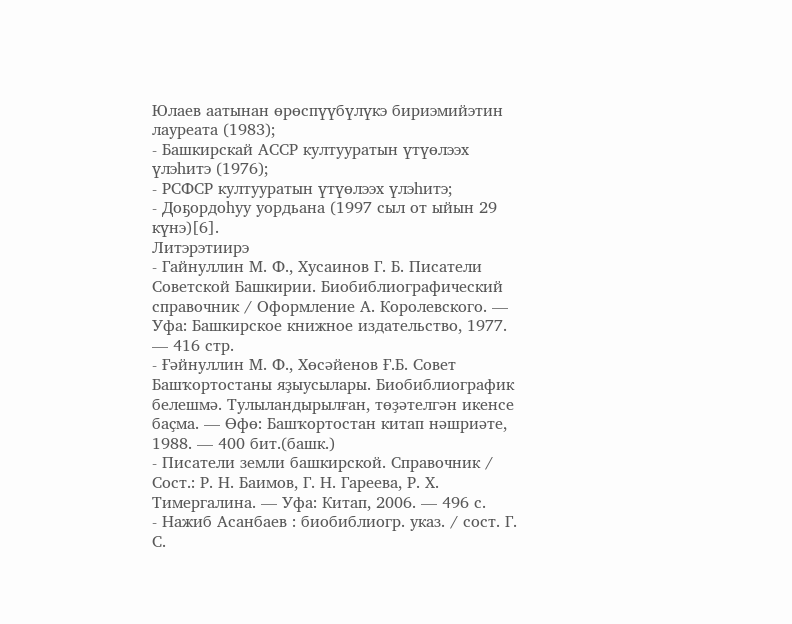Юлаев аатынан өрөспүүбүлүкэ бириэмийэтин лауреата (1983);
- Башкирскай АССР култууратын үтүөлээх үлэһитэ (1976);
- РСФСР култууратын үтүөлээх үлэһитэ;
- Доҕордоһуу уордьана (1997 сыл от ыйын 29 күнэ)[6].
Литэрэтиирэ
- Гайнуллин М. Ф., Хусаинов Г. Б. Писатели Советской Башкирии. Биобиблиографический справочник / Оформление А. Королевского. — Уфа: Башкирское книжное издательство, 1977. — 416 стр.
- Ғәйнуллин М. Ф., Хөсәйенов Ғ.Б. Совет Башҡортостаны яҙыусылары. Биобиблиографик белешмә. Тулыландырылған, төҙәтелгән икенсе баҫма. — Өфө: Башҡортостан китап нәшриәте, 1988. — 400 бит.(башк.)
- Писатели земли башкирской. Справочник / Сост.: Р. Н. Баимов, Г. Н. Гареева, Р. Х. Тимергалина. — Уфа: Китап, 2006. — 496 с.
- Нажиб Асанбаев : биобиблиогр. указ. / сост. Г. С.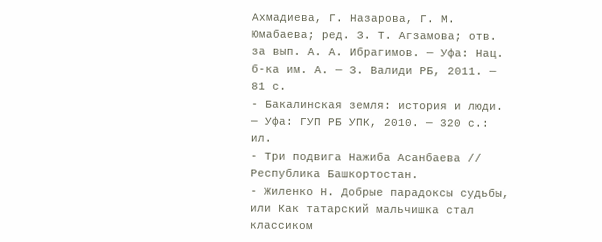Ахмадиева, Г. Назарова, Г. М. Юмабаева; ред. З. Т. Агзамова; отв. за вып. А. А. Ибрагимов. — Уфа: Нац. б-ка им. А. — З. Валиди РБ, 2011. — 81 с.
- Бакалинская земля: история и люди. — Уфа: ГУП РБ УПК, 2010. — 320 с.: ил.
- Три подвига Нажиба Асанбаева // Республика Башкортостан.
- Жиленко Н. Добрые парадоксы судьбы, или Как татарский мальчишка стал классиком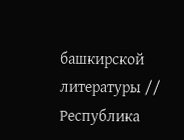башкирской литературы // Республика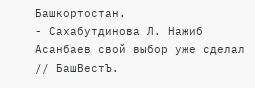Башкортостан.
- Сахабутдинова Л. Нажиб Асанбаев свой выбор уже сделал // БашВестЪ.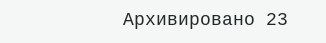Архивировано 23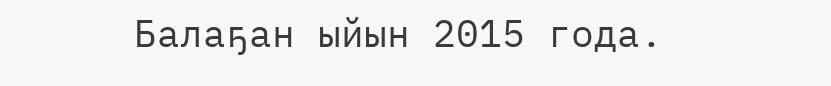Балаҕан ыйын 2015 года.